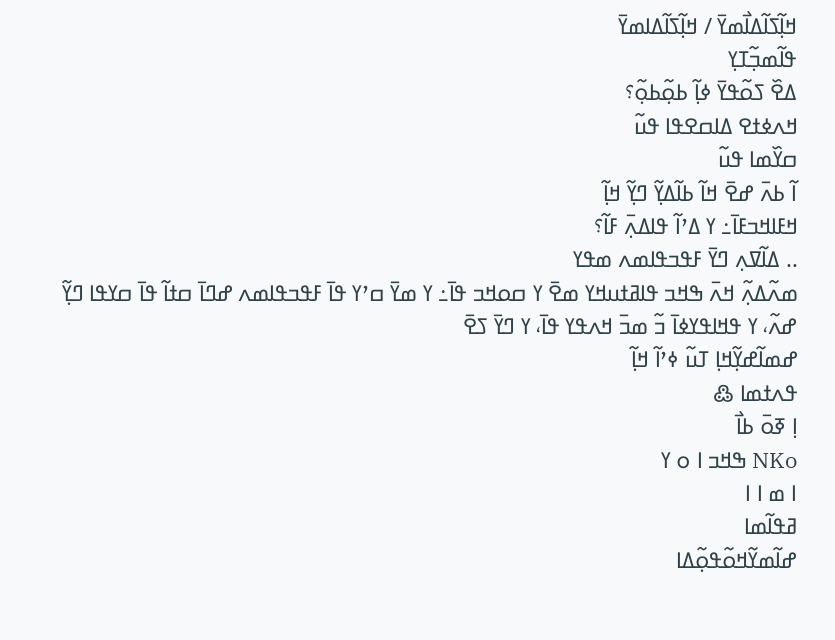ߞߊ߲߬ߖߊ߬ߡߊ߯ߘߌ߫ / ߞߊ߲߬ߖߊ߬ߡߊߘߌ߫
ߟߊ߬ߘߏ߲߬ߠߌ߲
ߡߐ߰ ߖߋ߬ߟߌ߫ ߦߊ߲߬ ߕߋ߲߬ߕߋ߲߬؟
ߞߍߦߙߐ ߡߊߛߐߟߊ ߟߎ߬
ߛߌ߰ߘߊ ߟߎ߬
ߊ߬ ߕߍ߫ ߝߐ߫ ߞߊ߬ ߕߊ߬ߡߌ߲߬ ߣߌ߲߬ ߞߊ߲߬
ߞߓߊߞߏߓߊ߫߸ ߌ ߡߴߊ߬ ߟߊߡߍ߲߫ ߓߊ߬؟
.. ߡߊ߬ߜߍ߲ ߣߌ߫ ߓߟߏߟߊߘߍ ߘߟߌ
ߘߍ߬ߡߍ߲߬ ߞߍ߫ ߒߞߏ ߟߊߥߙߎߞߌ ߘߐ߫ ߌ ߛߋߞߏ ߟߊ߫߸ ߌ ߘߌ߫ ߛߴߌ ߟߊ߫ ߓߟߏߟߊߘߍ ߝߣߊ߫ ߛߙߊ߬ ߟߊ߫ ߛߌߟߊ ߣߌ߲߬ ߝߍ߬، ߌ ߟߞߊߟߌߦߊ߫ ߏ߬ ߘߏ߫ ߞߍߟߌ ߟߊ߫، ߌ ߣߌ߫ ߖߐ߫
ߝߘߊ߬ߝߌ߲߬ߞߊ߲ ߠߎ߬ ߦߴߊ߬ ߞߊ߲߬
ߟߍߙߘߊ ߷
ߊ߲ ߧߋ߫ ߕߊ߯
NKo ߒߞߏ ߊ ߋ ߌ
ߊ ߘ ߊ ߊ
ߥߟߊ߬ߘߊ
ߝߊ߬ߘߌ߬ߞߋ߬ߟߋ߲߬ߡߊ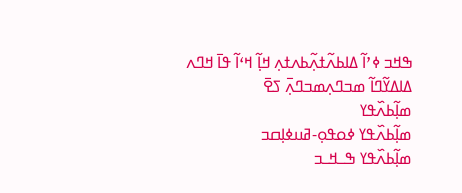ߒߞߏ ߦߴߊ߬ ߡߊߕߍ߬ߙߍ߲߬ߕߍߙߍ߲ ߞߊ߲߬ ߞߵߊ߬ ߟߊ߫ ߞߣߍ ߡߊߡߌ߬ߣߊ߬ ߘߏߣߍ߲ߘߏߣߍ߲߫ ߖߐ߫
ߘߊ߲߬ߕߍ߰ߟߌ
ߘߊ߲߬ߕߍ߰ߟߌ ߦߋߟߋ߲-ߥߎߦߊ߲ߛߏ
ߘߊ߲߬ߕߍ߰ߟߌ ߒߺߞߺߏ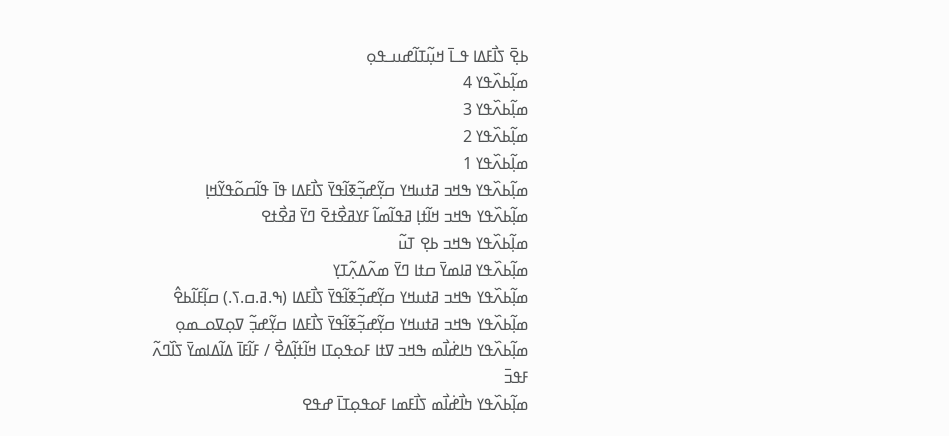ߕߐ߲߫ ߖߊ߯ߓߡߊ ߟߺߊ߫ ߞߎ߲߬ߠߊ߬ߝߎߺߟߋ߲
ߘߊ߲߬ߕߍ߰ߟߌ 4
ߘߊ߲߬ߕߍ߰ߟߌ 3
ߘߊ߲߬ߕߍ߰ߟߌ 2
ߘߊ߲߬ߕߍ߰ߟߌ 1
ߘߊ߲߬ߕߍ߰ߟߌ ߒߞߏ ߥߙߎߞߌ ߛߌ߲߬ߝߏ߲߬ߧߊ߬ߟߌ߫ ߖߊ߯ߓߡߊ ߟߊ߫ ߟߊ߬ߛߋ߬ߟߌ߬ߞߊ߲
ߘߊ߲߬ߕߍ߰ߟߌ ߒߞߏ ߞߊ߬ߙߊ߲ ߥߟߊ߬ߘߊ߬ ߓߌߥߐ߯ߙߐ߫ ߣߌ߫ ߥߐ߯ߙߐ
ߘߊ߲߬ߕߍ߰ߟߌ ߒߞߏ ߕߐ߲ ߠߎ߬
ߘߊ߲߬ߕߍ߰ߟߌ ߥߊߘߌ߫ ߛߙߊ ߣߌ߫ ߘߍ߬ߡߍ߲߬ߠߌ߲
ߘߊ߲߬ߕߍ߰ߟߌ ߒߞߏ ߥߙߎߞߌ ߛߌ߲߬ߝߏ߲߬ߧߊ߬ߟߌ߫ ߖߊ߯ߓߡߊ (ߒ.ߥ.ߛ.ߖ.) ߛߊ߲߬ߓߊ߬ߕߐ߮
ߘߊ߲߬ߕߍ߰ߟߌ ߒߞߏ ߥߙߎߞߌ ߛߌ߲߬ߝߏ߲߬ߧߊ߬ߟߌ߫ ߖߊ߯ߓߡߊ ߛߌ߲߬ߝߏ߲߬ ߜߋ߲ߜߋߺߘߋ߲
ߘߊ߲߬ߕߍ߰ߟߌ ߤߊߝ߭ߊ߯ߘ ߒߞߏ ߜߙߊ ߓߋߟߋ߲ߠߊ ߞߊ߬ߙߊ߲߬ߡߐ߯ / ߓߊ߬ߓߊ߫ ߡߊ߬ߡߊߘߌ߫ ߖߊ߰ߣߍ߬ ߓߟߏ߫
ߘߊ߲߬ߕߍ߰ߟߌ ߤߊ߯ߝ߭ߊ߯ߘ ߖߊ߯ߓߘߊ ߓߋߟߋ߲ߠߊ߫ ߝߟߐ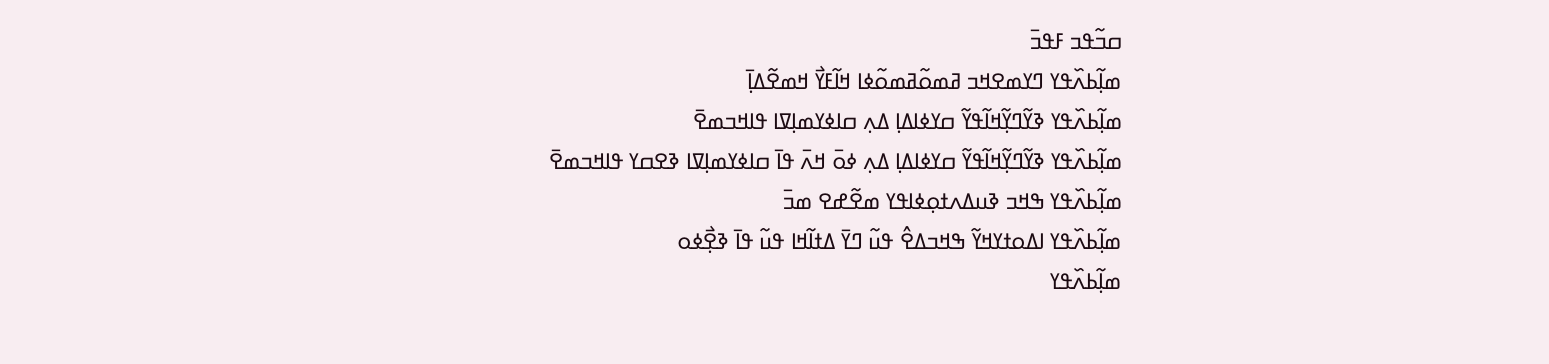ߛߏ߬ߟߏ ߓߟߏ߫
ߘߊ߲߬ߕߍ߰ߟߌ ߣߌߘߐߞߏ ߥߘߋ߬ߥߘߋ߬ߦߊ ߞߊ߬ߓߌ߯ ߞߘߐ߬ߡߊ߲߫
ߘߊ߲߬ߕߍ߰ߟߌ ߢߌ߬ߣߌ߲߬ߞߊ߬ߟߌ߬ ߛߌߦߊߡߊ߲ ߡߍ߲ ߛߊߦߌߘߊ߲ߜߊ ߟߊߞߏߘߐ߫
ߘߊ߲߬ߕߍ߰ߟߌ ߢߌ߬ߣߌ߲߬ߞߊ߬ߟߌ߬ ߛߌߦߊߡߊ߲ ߡߍ߲ ߦߋ߫ ߞߍ߫ ߟߊ߫ ߛߊߦߌߘߊ߲ߜߊ ߢߐߛߌ ߟߊߞߏߘߐ߫
ߘߊ߲߬ߕߍ߰ߟߌ ߒߞߏ ߢߎߡߍߙߋ߲ߦߊߟߌ ߘߐ߬ߝߐ ߘߏ߫
ߘߊ߲߬ߕߍ߰ߟߌ ߊߡߋߙߌߞߌ߬ ߒߞߏߡߐ߮ ߟߎ߬ ߣߌ߫ ߡߙߊ߬ߞߊ ߟߎ߬ ߟߊ߫ ߢߐ߲߯ߦߋ
ߘߊ߲߬ߕߍ߰ߟߌ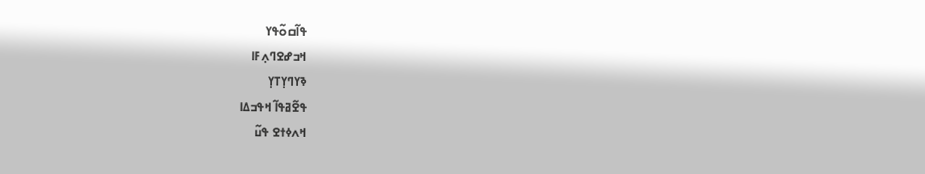ߟߊ߬ߛߋ߬ߟߌ
ߞߏߝߐߣߍ߲ߓߊ
ߢߌߣߌ߲ߠߌ߲
ߟߐ߬ߥߟߊ߬ ߞߟߏߡߊ
ߞߍߦߙߐ ߟߎ߬